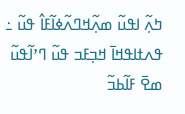ߤߍ߲߬ ߊߟߎ߬ ߘߍ߲߬ߞߣߍ߬ߦߊ߬ߓߊ߮ ߟߎ߬ ߸ ߟߍߙߊߟߞߊ߫ ߞߏ߲ߓߏ ߟߎ߬ ߣߴߊ߬ߟߎ߬ ߘߐ߫ ߓߊ߬ߕߏ߬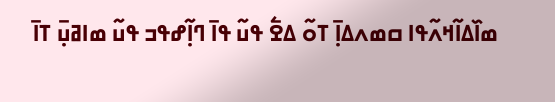ߘߊ߰ߡߊ߬ߞߍ߬ߟߊ ߛߘߍߡߊ߲߫ ߠߋ߬ ߡߐ߱ ߟߎ߬ ߟߊ߫ ߣߊ߲߬ߝߟߏ ߟߎ߬ ߘߊߥߎ߲߫ ߠߊ߫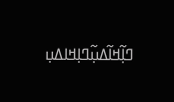ߣߊ߲߬ߞߊ߬ߡߎ߲߬ߣߊ߲ߞߊߡߎ߲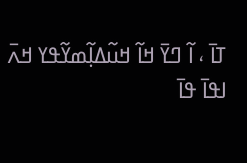ߠߊ߫ ، ߊ߬ ߣߌ߫ ߞߊ߬ ߞߎ߬ߡߊ߲߬ߘߌ߬ߟߌ ߞߍ߫ ߊߟߊ߫ ߟߊ߫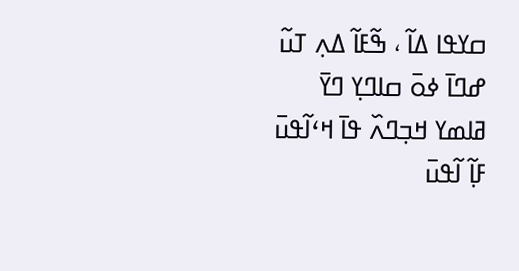ߛߌߟߊ ߡߊ߬ ، ߒ߬ߓߊ߬ ߡߍ߲ ߠߎ߬ ߝߣߊ߫ ߦߋ߫ ߛߊߣߌ߲ ߣߌ߫ ߥߊߘߌ ߞߏ߲ߣߍ߰ ߟߊ߫ ߞߵߊ߬ߟߎ߫ ߓߊ߲߬ ߊ߬ߟߎ߫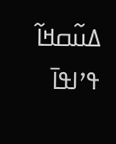ߡߎ߬ߛߞߊ߬ ߟߴߊߟߊ߫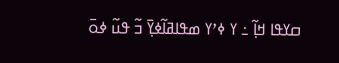ߛߌߟߊ ߞߊ߲߬ ߸ ߌ ߦߴߌ ߘߟߊߥߊ߬ߦߌ߲߫ ߏ߬ ߟߎ߬ ߦߋ߫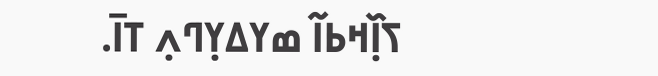ߖߊ߲߰ߞߕߊ߬ ߘߌߡߌ߲ߣߍ߲ ߠߊ߫.